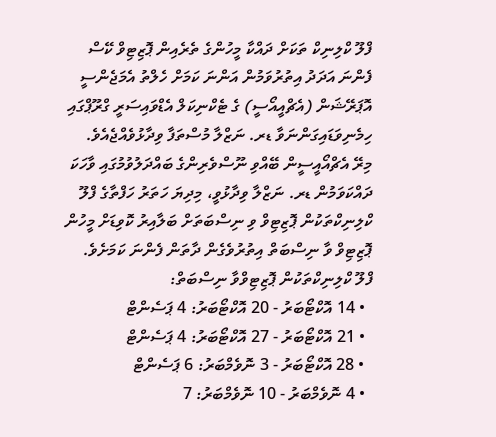ފްލޫ ކްލިނިކް ތަކަށް ދައްކާ މީހުންގެ ތެރެއިން ޕޮޒިޓިވް ކޭސް ފެންނަ އަދަދު އިތުރުވަމުން އަންނަ ކަމަށް ހެލްތު އެމަޖެންސީ އޮޕަރޭޝަން (އެޗްއީއޯސީ) ގެ ޓެކްނިކަލް އެޑްވައިސަރީ ގްރޫޕްގައި ހިމެނިވަޑައިގަންނަވާ ޑރ. ނަޒްލާ މުސްތަފާ ވިދާޅުވެއްޖެއެވެ.
މިރޭ އެޗްއޯއީސީން ބޭއްވި ނޫސްވެރިންގެ ބައްދަލުވުމުގައި ވާހަކަ ދައްކަވަމުން ޑރ. ނަޒްލާ ވިދާޅުވީ، މިދިޔަ ހަތަރު ހަފްތާގެ ފްލޫ ކްލިނިކްތަކުން ޕޮޒިޓިވް ވި ނިސްބަތަށް ބަލާއިރު ކޮވިޑަށް މީހުން ޕޮޒިޓިވް ވާ ނިސްބަތް އިތުރުވެގެން ދާތަން ފެންނަ ކަމަށެވެ.
ފްލޫ ކްލިނިކްތަކުން ޕޮޒިޓިވްވާ ނިސްބަތް:
  • 14 އޮކްޓޯބަރު - 20 އޮކްޓޯބަރު: 4 ޕަސެންޓް
  • 21 އޮކްޓޯބަރު - 27 އޮކްޓޯބަރު: 4 ޕަސެންޓް
  • 28 އޮކްޓޯބަރު - 3 ނޮވެމްބަރު: 6 ޕަސެންޓް
  • 4 ނޮވެމްބަރު - 10 ނޮވެމްބަރު: 7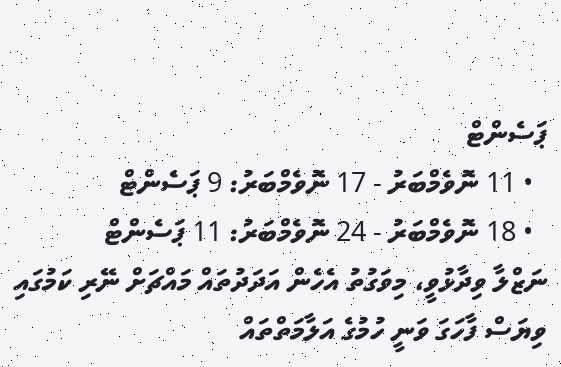ޕަސެންޓް
  • 11 ނޮވެމްބަރު - 17 ނޮވެމްބަރު: 9 ޕަސެންޓް
  • 18 ނޮވެމްބަރު - 24 ނޮވެމްބަރު: 11 ޕަސެންޓް
ނަޒްލާ ވިދާޅުވީ، މިވަގުތު އެހެން އަދަދުތައް މައްޗަށް ނޭރި ކަމުގައި ވިޔަސް ފާހަގަ ވަނީ ހުމުގެ އަލާމަތްތައް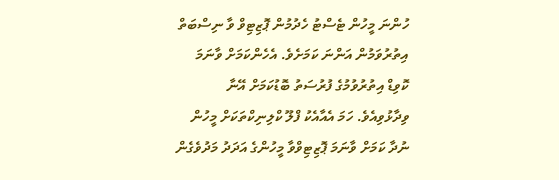ހުންނަ މީހުން ޓެސްޓު ހެދުމުން ޕޮޒިޓިވް ވާ ނިސްބަތް އިތުރުވަމުން އަންނަ ކަމަށެވެ. އެހެންކަމަށް ވާނަމަ ކޮވިޑް އިތުރުވުމުގެ ފުރުސަތު ބޮޑުކަމަށް އޭނާ ވިދާޅުވިއެވެ. ހަމަ އެއާއެކު ފްލޫ ކްލިނިކްތަކަށް މީހުން ނުދާ ކަމަށް ވާނަމަ ޕޮޒިޓިވްވާ މީހުންގެ އަދަދު މަދުވެގެން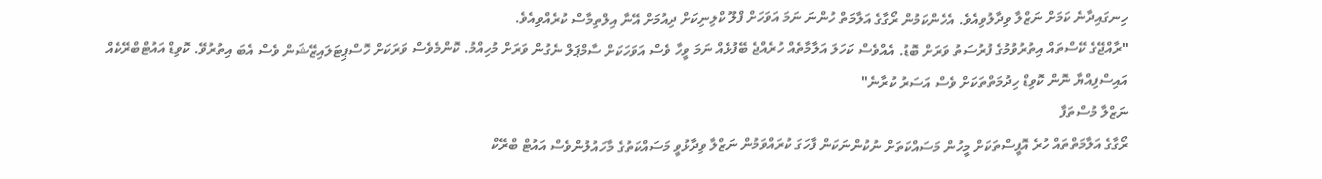ހިނގައިދާނެ ކަމަށް ނަޒްލާ ވިދާލުވިއެވެ. އެހެންކަމުން ރޯގާގެ އަލާމަތް ހުންނަ ނަމަ އަވަހަށް ފްލޫ ކްލިނިކަށް ދިއުމަށް އޭނާ އިލްތިމާސް ކުރެއްވިއެވެ.
"ރާއްޖޭގެ ކޭސްތައް އިތުރުވުމުގެ ފުރުސަތު ވަރަށް ބޮޑު. އެއްވެސް ކަހަލަ އަލާމާތެއް ހުރެއްޖެ ބޭފުޅެއް ނަމަ ވީހާ ވެސް އަވަހަކަށް ސާމްޕަލް ނެގުން ވަރަށް މުހިއްމު. ކޮންމެވެސް ވަރަކަށް ހޮސްޕިޓަލައިޒޭޝަން ވެސް އެބަ އިތުރުވޭ. ކޮވިޑް އައުޓްބްރޭކެއް އައިސްފިއްޔާ ނޮން ކޮވިޑް ހިދުމަތްތަކަށް ވެސް އަސަރު ކުރާނެ"
ނަޒްލާ މުސްތަފާ
ރޯގާގެ އަލާމަތްތައް ހުރެ އޮފީސްތަކަށް މީހުން މަސައްކަތަށް ނުކުންނަކަން ފާހަގަ ކުރައްވަމުން ނަޒްލާ ވިދާޅުވީ މަސައްކަތުގެ މާހައުލުންވެސް އައުޓް ބްރޭކް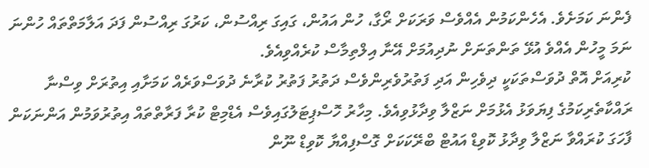ފެންނަ ކަމަށެވެ. އެހެންކަމުން އެއްވެސް ވަރަކަށް ރޯގާ، ހުން އައުން، ގައިގަ ރިއްސުން، ކަރުގަ ރިއްސުން ފަދަ އަލާމަތްތައް ހުންނަ ނަމަ މީހުން އެއްވެ އުޅޭ ތަންތަނަށް ނުދިއުމަށް އޭނާ އިލްތިމާސް ކުރެއްވިއެވެ.
ކުރިއަށް އޮތް ދުވަސްތަކަކީ ދިވެހިން އަދި ފަތުރުވެރިންވެސް ދަތުރު ފަތުރު ކުރާނެ ދުވަސްވަރެއް ކަމަށާއި އިތުރަށް ވިސްނާ ރައްކާތެރިކަމުގެ ފިޔަވަޅު އެޅުމަށް ނަޒްލާ ވިދާޅުވިއެވެ. މިހާރު ހޮސްޕިޓަލުގައިވެސް އެޑްމިޓް ކުރާ ފަރާތްތައް އިތުރުވަމުން އަންނަކަން ފާހަގަ ކުރައްވާ ނަޒްލާ ވިދާޅު ކޮވިޑް އައުޓް ބްރޭކަކަށް ގޮސްފިއްޔާ ކޮވިޑް ނޫން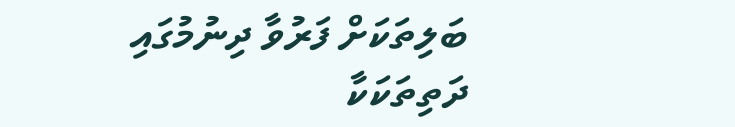ބަލިތަކަށް ފަރުވާ ދިނުމުގައި ދަތިތަކަކާ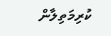ކުރިމަތިލާން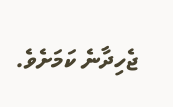ޖެހިދާނެ ކަމަށެވެ.